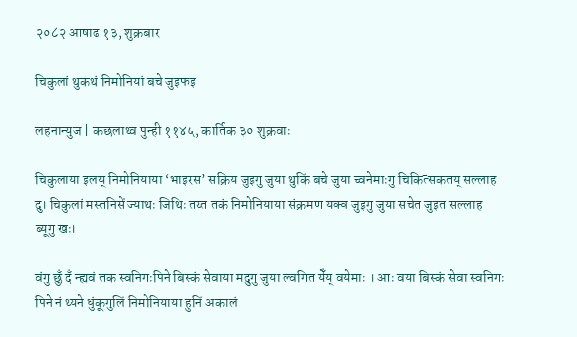२०८२ आषाढ १३, शुक्रबार

चिकुलां थुकथं निमोनियां बचे जुइफइ

लहनान्युज | कछलाथ्व पुन्ही ११४५, कार्तिक ३० शुक्रवाः

चिकुलाया इलय् निमोनियाया ‘भाइरस’ सक्रिय जुइगु जुया थुकिं बचे जुया च्वनेमाःगु चिकित्सकतय् सल्लाह दु। चिकुलां मस्तनिसें ज्याथः जिथिः तय्त तकं निमोनियाया संक्रमण यक्व जुइगु जुया सचेत जुइत सल्लाह ब्यूगु खः।

वंगु छुँ दँ न्ह्यवं तक स्वनिगःपिने बिस्कं सेवाया मदुगु जुया ल्वगित येँय् वयेमाः । आः वया बिस्कं सेवा स्वनिगः पिने नं थ्यने धुंकूगुलिं निमोनियाया हुनिं अकालं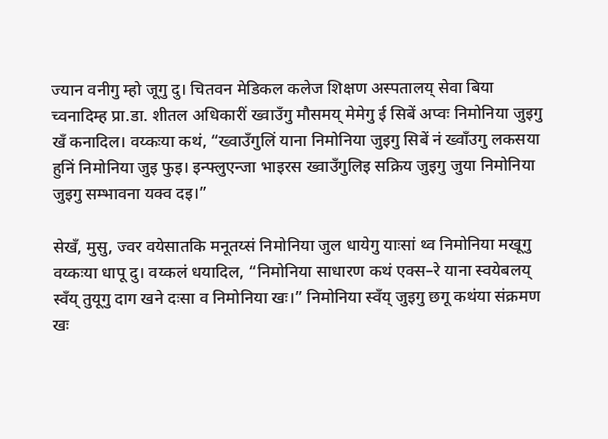ज्यान वनीगु म्हो जूगु दु। चितवन मेडिकल कलेज शिक्षण अस्पतालय् सेवा बिया च्वनादिम्ह प्रा.डा. शीतल अधिकारीं ख्वाउँगु मौसमय् मेमेगु ई सिबें अप्वः निमोनिया जुइगु खँ कनादिल। वय्कःया कथं, “ख्वाउँगुलिं याना निमोनिया जुइगु सिबें नं ख्वाँउगु लकसया हुनिं निमोनिया जुइ फुइ। इन्फ्लुएन्जा भाइरस ख्वाउँगुलिइ सक्रिय जुइगु जुया निमोनिया जुइगु सम्भावना यक्व दइ।”

सेखँ, मुसु, ज्वर वयेसातकि मनूतय्सं निमोनिया जुल धायेगु याःसां थ्व निमोनिया मखूगु वय्कःया धापू दु। वय्कलं धयादिल, “निमोनिया साधारण कथं एक्स–रे याना स्वयेबलय् स्वँय् तुयूगु दाग खने दःसा व निमोनिया खः।” निमोनिया स्वँय् जुइगु छगू कथंया संक्रमण खः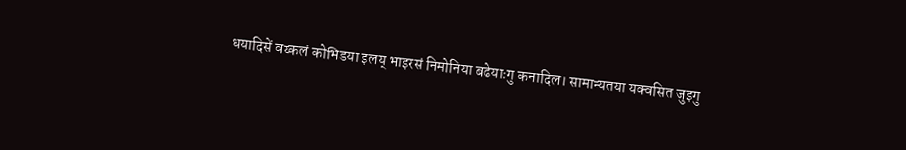धयादिसें वय्कलं कोभिडया इलय् भाइरसं निमोनिया बढेयाःगु कनादिल। सामान्यतया यक्वसित जुइगु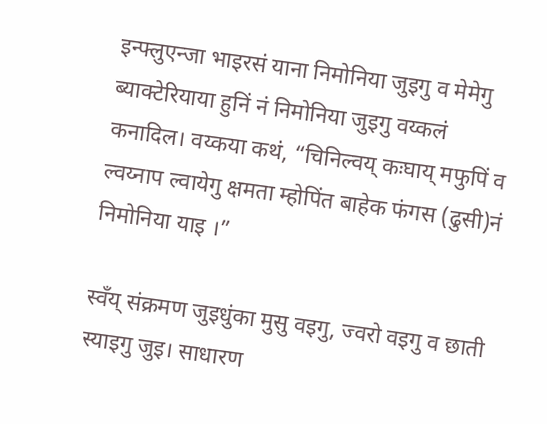इन्फ्लुएन्जा भाइरसं याना निमोनिया जुइगु व मेमेगु ब्याक्टेरियाया हुनिं नं निमोनिया जुइगु वय्कलं कनादिल। वय्कया कथं, “चिनिल्वय् कःघाय् मफुपिं व ल्वय्नाप ल्वायेगु क्षमता म्होपिंत बाहेक फंगस (ढुसी)नं निमोनिया याइ ।”

स्वँय् संक्रमण जुइधुंका मुसु वइगु, ज्वरो वइगु व छाती स्याइगु जुइ। साधारण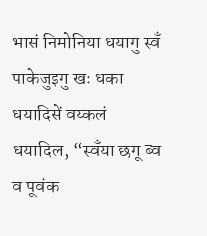भासं निमोनिया धयागु स्वँ पाकेजुइगु खः धका धयादिसें वय्कलं धयादिल, “स्वँया छगू ब्व व पूवंक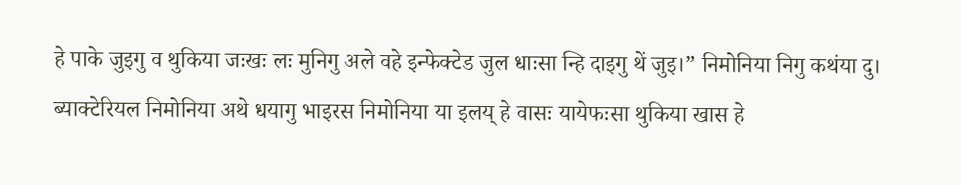हे पाके जुइगु व थुकिया जःखः लः मुनिगु अले वहे इन्फेक्टेड जुल धाःसा न्हि दाइगु थें जुइ।” निमोनिया निगु कथंया दु। ब्याक्टेरियल निमोनिया अथे धयागु भाइरस निमोनिया या इलय् हे वासः यायेफःसा थुकिया खास हे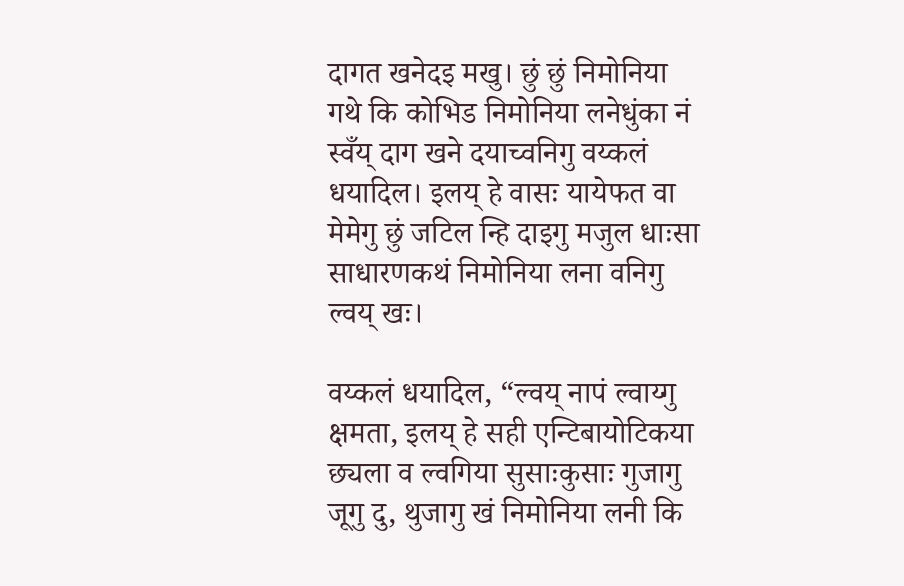दागत खनेदइ मखु। छुं छुं निमोनिया गथे कि कोभिड निमोनिया लनेधुंका नं स्वँय् दाग खने दयाच्वनिगु वय्कलं धयादिल। इलय् हे वासः यायेफत वा मेमेगु छुं जटिल न्हि दाइगु मजुल धाःसा साधारणकथं निमोनिया लना वनिगु ल्वय् खः।

वय्कलं धयादिल, “ल्वय् नापं ल्वाय्गु क्षमता, इलय् हे सही एन्टिबायोटिकया छ्यला व ल्वगिया सुसाःकुसाः गुजागु जूगु दु, थुजागु खं निमोनिया लनी कि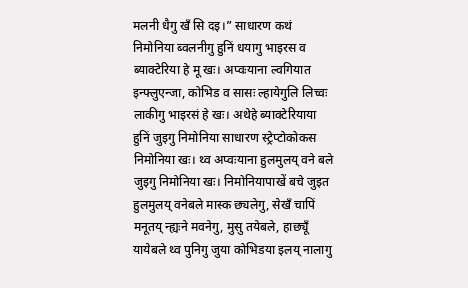मलनी धैगु खँ सि दइ।” साधारण कथं निमोनिया ब्वलनीगु हुनिं धयागु भाइरस व ब्याक्टेरिया हे मू खः। अप्वःयाना ल्वगियात इन्फ्लुएन्जा, कोभिड व सासः ल्हायेगुलि लिच्वः लाकीगु भाइरसं हे खः। अथेहे ब्याक्टेरियाया हुनिं जुइगु निमोनिया साधारण स्ट्रेप्टोकोकस निमोनिया खः। थ्व अप्वःयाना हुलमुलय् वने बले जुइगु निमोनिया खः। निमोनियापाखें बचे जुइत हुलमुलय् वनेबले मास्क छ्यलेगु, सेखँ चापिं मनूतय् न्ह्यःने मवनेगु, मुसु तयेबले, हाछ्यूँ यायेबले थ्व पुनिगु जुया कोभिडया इलय् नालागु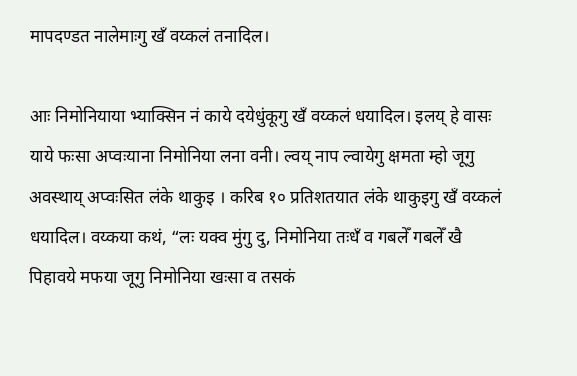मापदण्डत नालेमाःगु खँ वय्कलं तनादिल।

आः निमोनियाया भ्याक्सिन नं काये दयेधुंकूगु खँ वय्कलं धयादिल। इलय् हे वासः याये फःसा अप्वःयाना निमोनिया लना वनी। ल्वय् नाप ल्वायेगु क्षमता म्हो जूगु अवस्थाय् अप्वःसित लंके थाकुइ । करिब १० प्रतिशतयात लंके थाकुइगु खँ वय्कलं धयादिल। वय्कया कथं, “लः यक्व मुंगु दु, निमोनिया तःधँ व गबलेँ गबलेँ खै पिहावये मफया जूगु निमोनिया खःसा व तसकं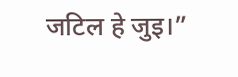जटिल हे जुइ।”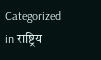Categorized in राष्ट्रिय